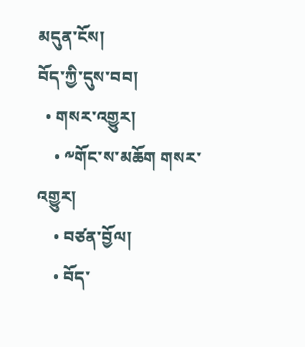མདུན་ངོས།
བོད་ཀྱི་དུས་བབ།
  • གསར་འགྱུར།
    • ༸གོང་ས་མཆོག གསར་འགྱུར།
    • བཙན་བྱོལ།
    • བོད་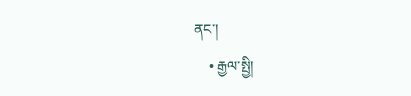ནང་།
    • རྒྱལ་སྤྱི།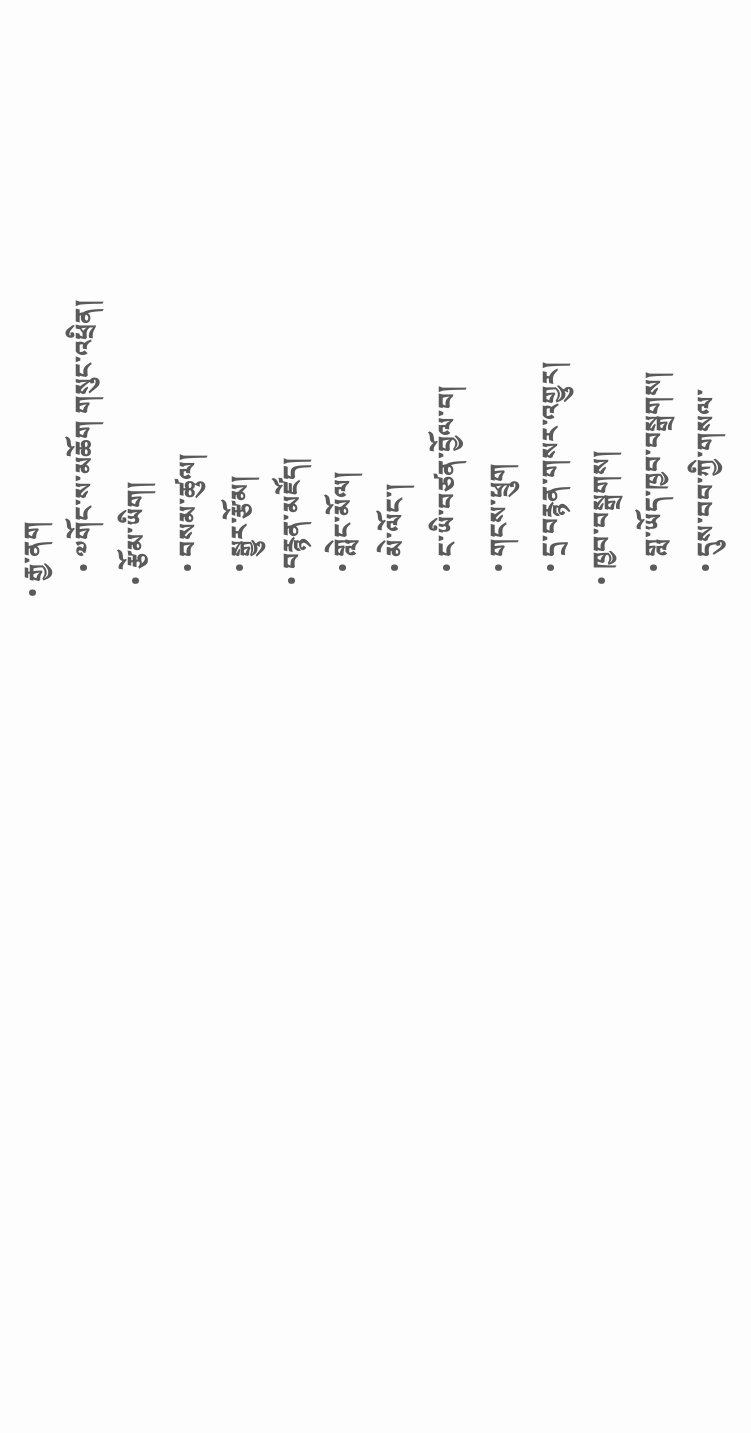• རྒྱ་ནག
    • ༧གོང་ས་མཆོག གསུང་འཕྲིན།
  • རྩོམ་ཡིག།
    • བསམ་ཚུལ།
    • སྒྱུར་རྩོམ།
  • བརྙན་མཛོད།
    • གླེང་མོལ།
    • མེ་ལོང་།
    • ང་ཡི་བཙན་བྱོལ་བ།
    • གངས་ཕྲུག
    • དྲ་བརྙན་གསར་འགྱུར།
  • ཁྱབ་བསྒྲགས།
    • གླ་ཡོད་ཁྱབ་བསྒྲགས།
    • དུས་བབ་ཀྱི་གསལ་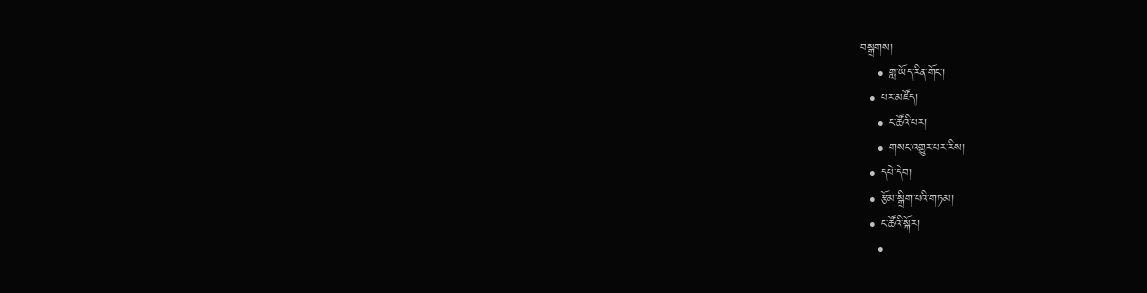བསྒྲགས།
    • གླ་ཡོད་རིན་གོང་།
  • པར་མཛོད།
    • ང་ཚོའི་པར།
    • གསང་འགྱུར་པར་རིས།
  • དཔེ་དེབ།
  • རྩོམ་སྒྲིག་པའི་གཏམ།
  • ང་ཚོའི་སྐོར།
    •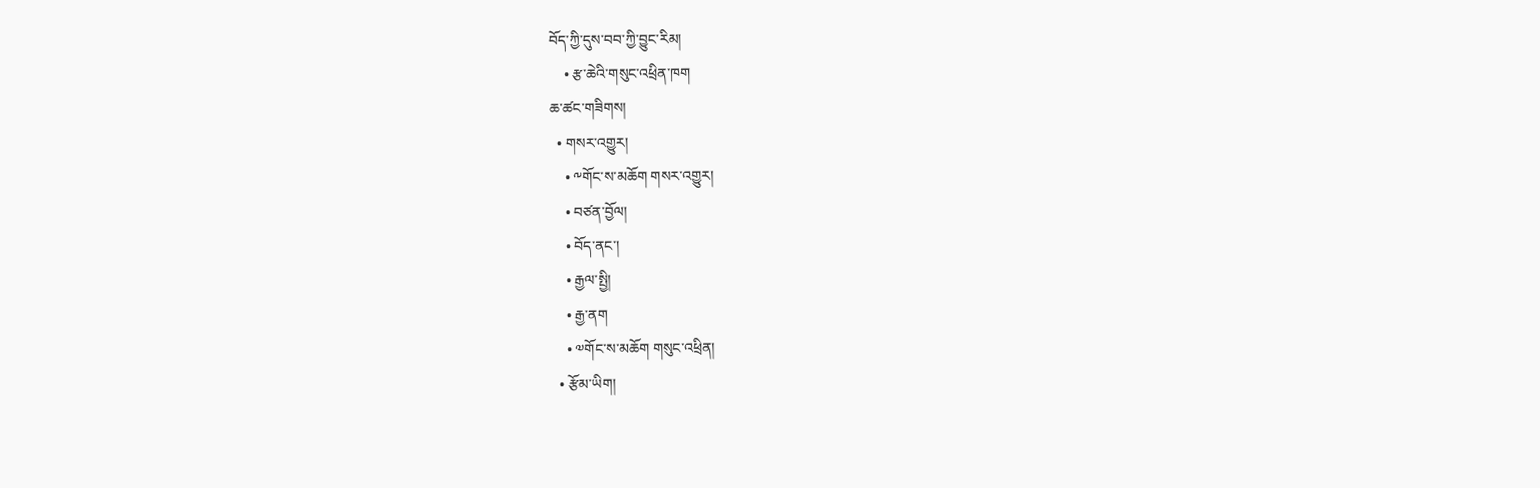བོད་ཀྱི་དུས་བབ་ཀྱི་བྱུང་རིམ།
    • རྩ་ཆེའི་གསུང་འཕྲིན་ཁག
ཆ་ཚང་གཟིགས།
  • གསར་འགྱུར།
    • ༸གོང་ས་མཆོག གསར་འགྱུར།
    • བཙན་བྱོལ།
    • བོད་ནང་།
    • རྒྱལ་སྤྱི།
    • རྒྱ་ནག
    • ༧གོང་ས་མཆོག གསུང་འཕྲིན།
  • རྩོམ་ཡིག།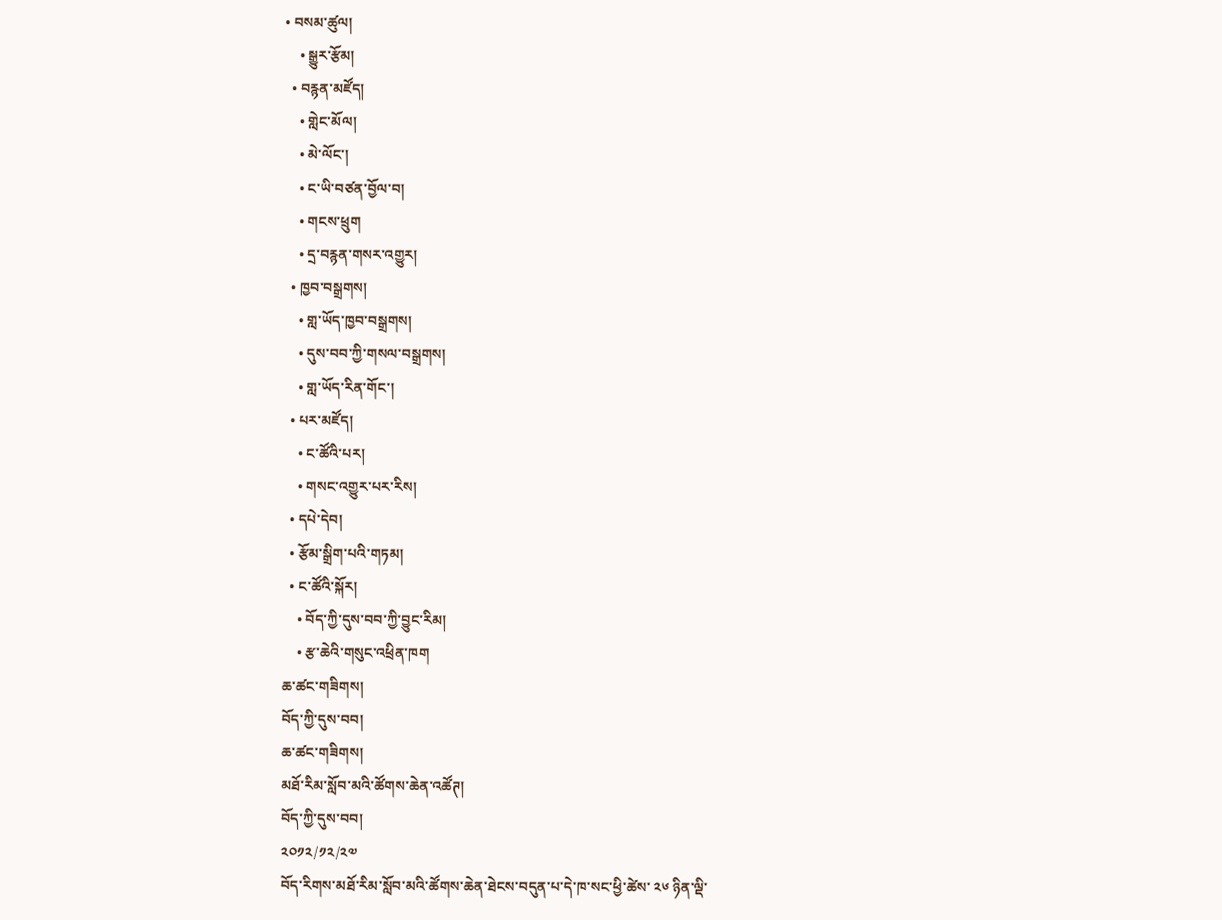• བསམ་ཚུལ།
    • སྒྱུར་རྩོམ།
  • བརྙན་མཛོད།
    • གླེང་མོལ།
    • མེ་ལོང་།
    • ང་ཡི་བཙན་བྱོལ་བ།
    • གངས་ཕྲུག
    • དྲ་བརྙན་གསར་འགྱུར།
  • ཁྱབ་བསྒྲགས།
    • གླ་ཡོད་ཁྱབ་བསྒྲགས།
    • དུས་བབ་ཀྱི་གསལ་བསྒྲགས།
    • གླ་ཡོད་རིན་གོང་།
  • པར་མཛོད།
    • ང་ཚོའི་པར།
    • གསང་འགྱུར་པར་རིས།
  • དཔེ་དེབ།
  • རྩོམ་སྒྲིག་པའི་གཏམ།
  • ང་ཚོའི་སྐོར།
    • བོད་ཀྱི་དུས་བབ་ཀྱི་བྱུང་རིམ།
    • རྩ་ཆེའི་གསུང་འཕྲིན་ཁག
ཆ་ཚང་གཟིགས།
བོད་ཀྱི་དུས་བབ།
ཆ་ཚང་གཟིགས།
མཐོ་རིམ་སློབ་མའི་ཚོགས་ཆེན་འཚོཊ།
བོད་ཀྱི་དུས་བབ།
༢༠༡༢/༡༢/༢༧
བོད་རིགས་མཐོ་རིམ་སློབ་མའི་ཚོགས་ཆེན་ཐེངས་བདུན་པ་དེ་ཁ་སང་ཕྱི་ཚེས་ ༢༦ ཉིན་ལྡི་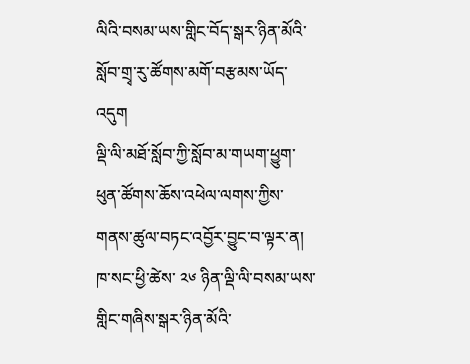ལིའི་བསམ་ཡས་གླིང་བོད་སྒར་ཉིན་མོའི་སློབ་གྲྭ་རུ་ཚོགས་མགོ་བརྩམས་ཡོད་འདུག
ལྡི་ལི་མཐོ་སློབ་ཀྱི་སློབ་མ་གཡག་ཕྱུག་ཕུན་ཚོགས་ཆོས་འཕེལ་ལགས་ཀྱིས་གནས་ཚུལ་བཏང་འབྱོར་བྱུང་བ་ལྟར་ན། ཁ་སང་ཕྱི་ཚེས་ ༢༦ ཉིན་ལྡི་ལི་བསམ་ཡས་གླིང་གཞིས་སྒར་ཉིན་མོའི་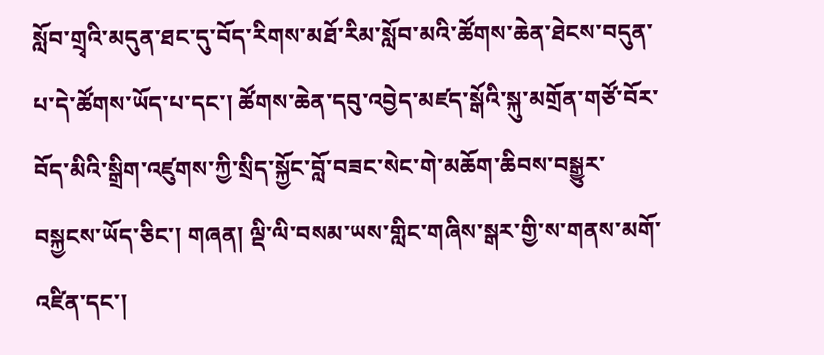སློབ་གྲྭའི་མདུན་ཐང་དུ་བོད་རིགས་མཐོ་རིམ་སློབ་མའི་ཚོགས་ཆེན་ཐེངས་བདུན་པ་དེ་ཚོགས་ཡོད་པ་དང་། ཚོགས་ཆེན་དབུ་འབྱེད་མཛད་སྒོའི་སྐུ་མགྲོན་གཙོ་བོར་བོད་མིའི་སྒྲིག་འཛུགས་ཀྱི་སྲིད་སྐྱོང་བློ་བཟང་སེང་གེ་མཆོག་ཆིབས་བསྒྱུར་བསྐྱངས་ཡོད་ཅིང་། གཞན། ལྡི་ལི་བསམ་ཡས་གླིང་གཞིས་སྒར་གྱི་ས་གནས་མགོ་འཛིན་དང་།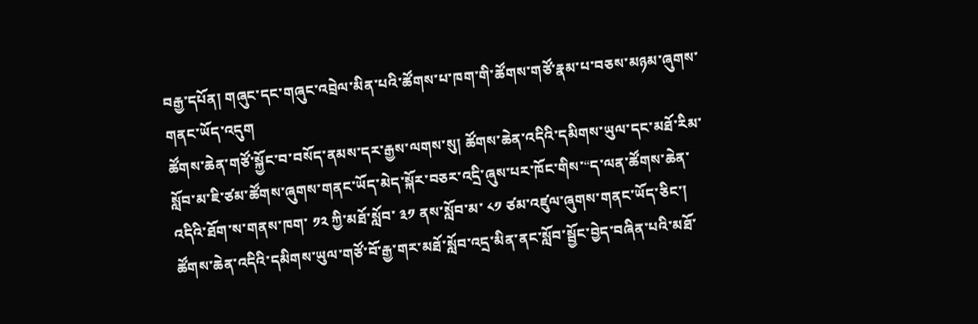བརྒྱ་དཔོན། གཞུང་དང་གཞུང་འབྲེལ་མིན་པའི་ཚོགས་པ་ཁག་གི་ཚོགས་གཙོ་རྣམ་པ་བཅས་མཉམ་ཞུགས་གནང་ཡོད་འདུག
ཚོགས་ཆེན་གཙོ་སྐྱོང་བ་བསོད་ནམས་དར་རྒྱས་ལགས་སུ། ཚོགས་ཆེན་འདིའི་དམིགས་ཡུལ་དང་མཐོ་རིམ་སློབ་མ་ཇི་ཙམ་ཚོགས་ཞུགས་གནང་ཡོད་མེད་སྐོར་བཅར་འདྲི་ཞུས་པར་ཁོང་གིས་“ད་ལན་ཚོགས་ཆེན་འདིའི་ཐོག་ས་གནས་ཁག་ ༡༢ ཀྱི་མཐོ་སློབ་ ༣༡ ནས་སློབ་མ་ ༨༡ ཙམ་འཛུལ་ཞུགས་གནང་ཡོད་ཅིང་། ཚོགས་ཆེན་འདིའི་དམིགས་ཡུལ་གཙོ་བོ་རྒྱ་གར་མཐོ་སློབ་འདྲ་མིན་ནང་སློབ་སྦྱོང་བྱེད་བཞིན་པའི་མཐོ་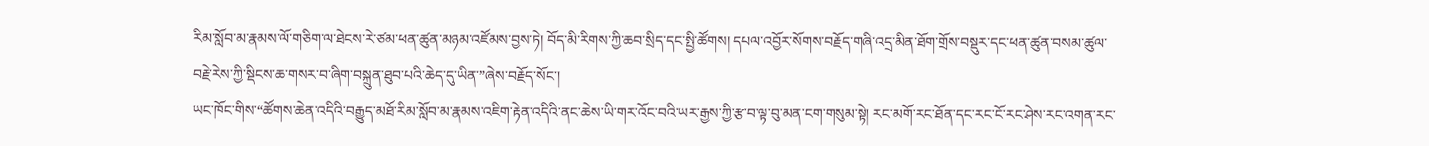རིམ་སློབ་མ་རྣམས་ལོ་གཅིག་ལ་ཐེངས་རེ་ཙམ་ཕན་ཚུན་མཉམ་འཛོམས་བྱས་ཏེ། བོད་མི་རིགས་ཀྱི་ཆབ་སྲིད་དང་སྤྱི་ཚོགས། དཔལ་འབྱོར་སོགས་བརྗོད་གཞི་འདྲ་མིན་ཐོག་གྲོས་བསྡུར་དང་ཕན་ཚུན་བསམ་ཚུལ་བརྗེ་རེས་ཀྱི་སྡིངས་ཆ་གསར་བ་ཞིག་བསྐྲུན་ཐུབ་པའི་ཆེད་དུ་ཡིན་”ཞེས་བརྗོད་སོང་།
ཡང་ཁོང་གིས་“ཚོགས་ཆེན་འདིའི་བརྒྱུད་མཐོ་རིམ་སློབ་མ་རྣམས་འཇིག་རྟེན་འདིའི་ནང་ཆེས་ཡི་གར་འོང་བའི་ཡར་རྒྱས་ཀྱི་རྩ་བ་ལྟ་བུ་མན་ངག་གསུམ་སྟེ། རང་མགོ་རང་ཐོན་དང་རང་ངོ་རང་ཤེས་རང་འགན་རང་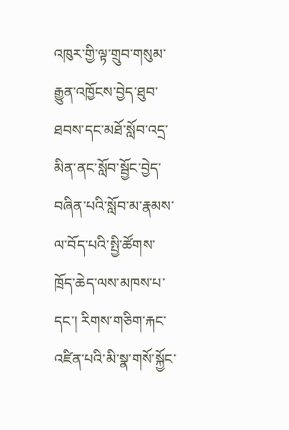འཁུར་གྱི་ལྟ་གྲུབ་གསུམ་རྒྱུན་འཁྱོངས་བྱེད་ཐུབ་ཐབས་དང་མཐོ་སློབ་འདྲ་མིན་ནང་སློབ་སྦྱོང་བྱེད་བཞིན་པའི་སློབ་མ་རྣམས་ལ་བོད་པའི་སྤྱི་ཚོགས་ཁྲོད་ཆེད་ལས་མཁས་པ་དང་། རིགས་གཅིག་རྐང་འཛིན་པའི་མི་སྣ་གསོ་སྐྱོང་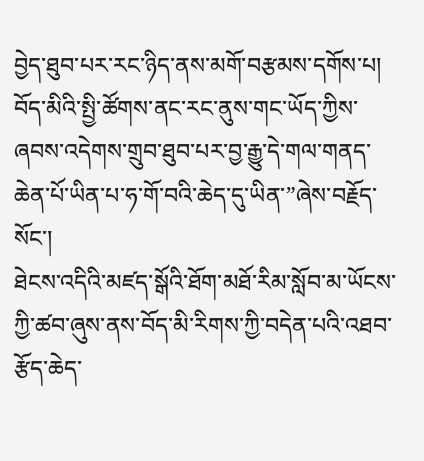བྱེད་ཐུབ་པར་རང་ཉིད་ནས་མགོ་བརྩམས་དགོས་པ། བོད་མིའི་སྤྱི་ཚོགས་ནང་རང་ནུས་གང་ཡོད་ཀྱིས་ཞབས་འདེགས་གྲུབ་ཐུབ་པར་བྱ་རྒྱུ་དེ་གལ་གནད་ཆེན་པོ་ཡིན་པ་ཧ་གོ་བའི་ཆེད་དུ་ཡིན་”ཞེས་བརྗོད་སོང་།
ཐེངས་འདིའི་མཛད་སྒོའི་ཐོག་མཐོ་རིམ་སློབ་མ་ཡོངས་ཀྱི་ཚབ་ཞུས་ནས་བོད་མི་རིགས་ཀྱི་བདེན་པའི་འཐབ་རྩོད་ཆེད་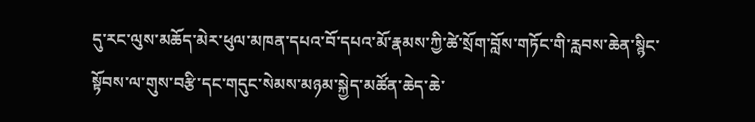དུ་རང་ལུས་མཆོད་མེར་ཕུལ་མཁན་དཔའ་བོ་དཔའ་མོ་རྣམས་ཀྱི་ཚེ་སྲོག་བློས་གཏོང་གི་རླབས་ཆེན་སྙིང་སྟོབས་ལ་གུས་བརྩི་དང་གདུང་སེམས་མཉམ་སྐྱེད་མཚོན་ཆེད་ཆེ་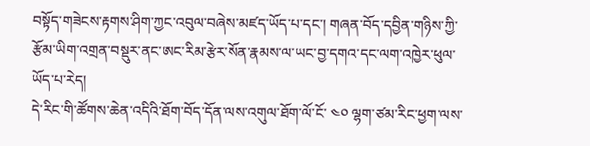བསྟོད་གཟེངས་རྟགས་ཤིག་ཀྱང་འབུལ་བཞེས་མཛད་ཡོད་པ་དང་། གཞན་བོད་དབྱིན་གཉིས་ཀྱི་རྩོམ་ཡིག་འགྲན་བསྡུར་ནང་ཨང་རིམ་རྩེར་སོན་རྣམས་ལ་ཡང་བྱ་དགའ་དང་ལག་འཁྱེར་ཕུལ་ཡོད་པ་རེད།
དེ་རིང་གི་ཚོགས་ཆེན་འདིའི་ཐོག་བོད་དོན་ལས་འགུལ་ཐོག་ལོ་ངོ་ ༤༠ ལྷག་ཙམ་རིང་ཕྱག་ལས་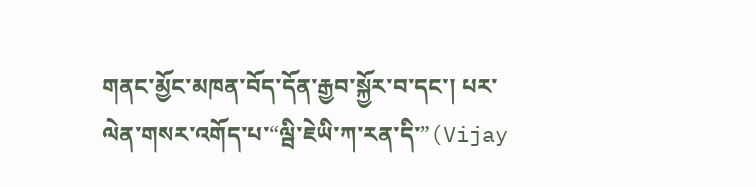གནང་མྱོང་མཁན་བོད་དོན་རྒྱབ་སྐྱོར་བ་དང་། པར་ལེན་གསར་འགོད་པ་“ལྦི་ཇེཡི་ཀ་རན་དི་”(Vijay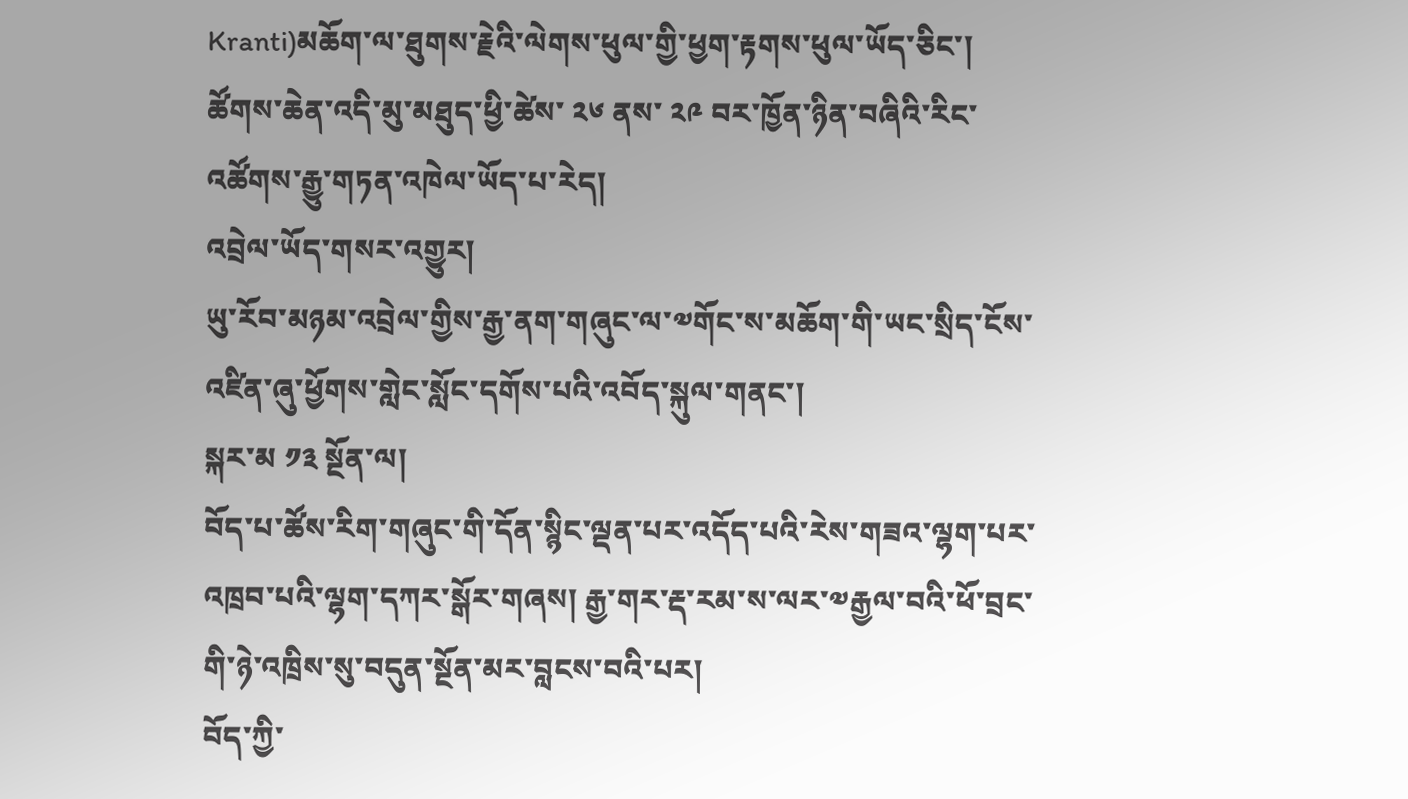Kranti)མཆོག་ལ་ཐུགས་རྗེའི་ལེགས་ཕུལ་གྱི་ཕྱག་རྟགས་ཕུལ་ཡོད་ཅིང་། ཚོགས་ཆེན་འདི་མུ་མཐུད་ཕྱི་ཚེས་ ༢༦ ནས་ ༢༩ བར་ཁྱོན་ཉིན་བཞིའི་རིང་འཚོགས་རྒྱུ་གཏན་འཁེལ་ཡོད་པ་རེད།
འབྲེལ་ཡོད་གསར་འགྱུར།
ཡུ་རོབ་མཉམ་འབྲེལ་གྱིས་རྒྱ་ནག་གཞུང་ལ་༧གོང་ས་མཆོག་གི་ཡང་སྲིད་ངོས་འཛིན་ཞུ་ཕྱོགས་གླེང་སློང་དགོས་པའི་འབོད་སྐུལ་གནང་།
སྐར་མ ༡༣ སྔོན་ལ།
བོད་པ་ཚོས་རིག་གཞུང་གི་དོན་སྙིང་ལྡན་པར་འདོད་པའི་རེས་གཟའ་ལྷག་པར་འཁྲབ་པའི་ལྷག་དཀར་སྒོར་གཞས། རྒྱ་གར་རྡ་རམ་ས་ལར་༧རྒྱལ་བའི་ཕོ་བྲང་གི་ཉེ་འཁྲིས་སུ་བདུན་སྔོན་མར་བླངས་བའི་པར།
བོད་ཀྱི་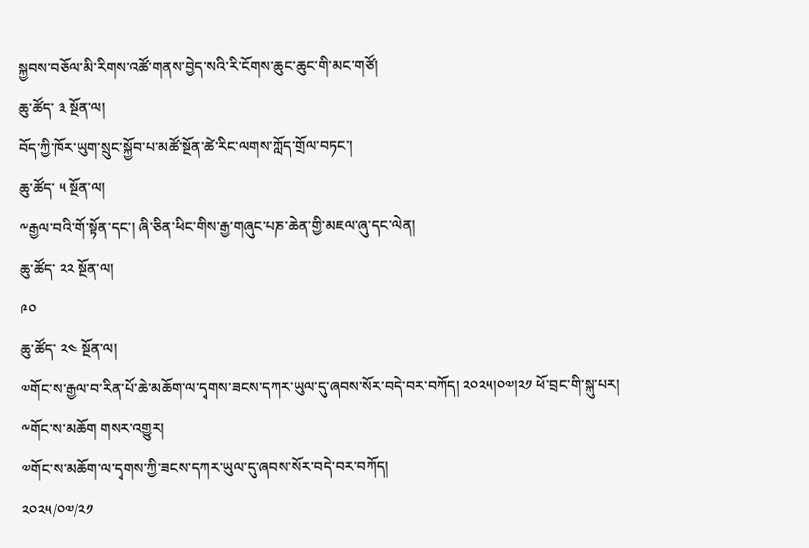སྐྱབས་བཅོལ་མི་རིགས་འཚོ་གནས་བྱེད་སའི་རི་ངོགས་ཆུང་ཆུང་གི་མང་གཙོ།
ཆུ་ཚོད་ ༣ སྔོན་ལ།
བོད་ཀྱི་ཁོར་ཡུག་སྲུང་སྐྱོབ་པ་མཚོ་སྔོན་ཚེ་རིང་ལགས་ཀློད་གྲོལ་བཏང་།
ཆུ་ཚོད་ ༥ སྔོན་ལ།
༸རྒྱལ་བའི་གོ་སྟོན་དང་། ཞི་ཅིན་ཕིང་གིས་རྒྱ་གཞུང་པཎ་ཆེན་གྱི་མཇལ་ཞུ་དང་ལེན།
ཆུ་ཚོད་ ༢༢ སྔོན་ལ།
༩༠
ཆུ་ཚོད་ ༢༤ སྔོན་ལ།
༧གོང་ས་རྒྱལ་བ་རིན་པོ་ཆེ་མཆོག་ལ་དྭགས་ཟངས་དཀར་ཡུལ་དུ་ཞབས་སོར་བདེ་བར་བཀོད། ༢༠༢༥།༠༧།༢༡ ཕོ་བྲང་གི་སྐུ་པར།
༸གོང་ས་མཆོག གསར་འགྱུར།
༧གོང་ས་མཆོག་ལ་དྭགས་ཀྱི་ཟངས་དཀར་ཡུལ་དུ་ཞབས་སོར་བདེ་བར་བཀོད།
༢༠༢༥/༠༧/༢༡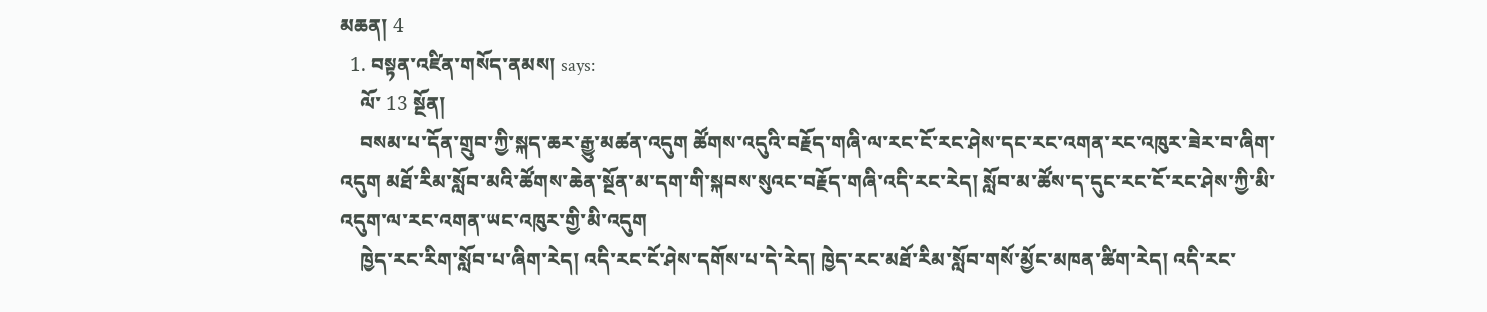མཆན། 4
  1. བསྟན་འཛིན་གསོད་ནམས། says:
    ལོ་ 13 སྔོན།
    བསམ་པ་དོན་གྲུབ་ཀྱི་སྐད་ཆར་རྒྱུ་མཚན་འདུག ཚོགས་འདུའི་བརྗོད་གཞི་ལ་རང་ངོ་རང་ཤེས་དང་རང་འགན་རང་འཁུར་ཟེར་བ་ཞིག་འདུག མཐོ་རིམ་སློབ་མའི་ཚོགས་ཆེན་སྔོན་མ་དག་གི་སྐབས་སུའང་བརྗོད་གཞི་འདི་རང་རེད། སློབ་མ་ཚོས་ད་དུང་རང་ངོ་རང་ཤེས་ཀྱི་མི་འདུག་ལ་རང་འགན་ཡང་འཁུར་གྱི་མི་འདུག
    ཁྱེད་རང་རིག་སློབ་པ་ཞིག་རེད། འདི་རང་ངོ་ཤེས་དགོས་པ་དེ་རེད། ཁྱེད་རང་མཐོ་རིམ་སློབ་གསོ་མྱོང་མཁན་ཚིག་རེད། འདི་རང་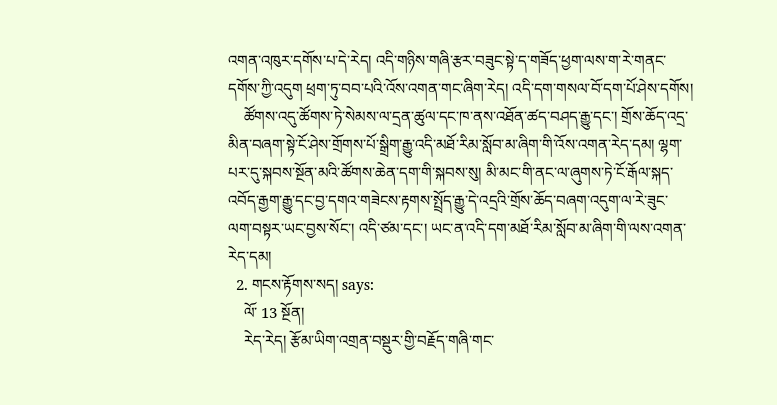འགན་འཁུར་དགོས་པ་དེ་རེད། འདི་གཉིས་གཞི་རྩར་བཟུང་སྟེ་ད་གཟོད་ཕྱག་ལས་ག་རེ་གནང་དགོས་ཀྱི་འདུག ཕྲག་ཏུ་བབ་པའི་འོས་འགན་གང་ཞིག་རེད། འདི་དག་གསལ་བོ་དག་པོ་ཤེས་དགོས།
    ཚོགས་འདུ་ཚོགས་ཏེ་སེམས་ལ་དྲན་ཚུལ་དང་ཁ་ནས་འཐོན་ཚད་བཤད་རྒྱུ་དང་། གྲོས་ཆོད་འདྲ་མིན་བཞག་སྟེ་ངོ་ཤེས་གྲོགས་པོ་སྒྲིག་རྒྱུ་འདི་མཐོ་རིམ་སློབ་མ་ཞིག་གི་འོས་འགན་རེད་དམ། ལྷག་པར་དུ་སྐབས་སྔོན་མའི་ཚོགས་ཆེན་དག་གི་སྐབས་སུ། མི་མང་གི་ནང་ལ་ཞུགས་ཏེ་ངོ་རྒོལ་སྐད་འབོད་རྒྱག་རྒྱུ་དང་བྱ་དགའ་གཟེངས་རྟགས་སྤྲོད་རྒྱུ་དེ་འདྲའི་གྲོས་ཆོད་བཞག་འདུག་ལ་རེ་ཟུང་ལག་བསྟར་ཡང་བྱས་སོང་། འདི་ཙམ་དང་། ཡང་ན་འདི་དག་མཐོ་རིམ་སློབ་མ་ཞིག་གི་ལས་འགན་རེད་དམ།
  2. གངས་རྟོགས་སད། says:
    ལོ་ 13 སྔོན།
    རེད་རེད། རྩོམ་ཡིག་འགྲན་བསྡུར་གྱི་བརྗོད་གཞི་གང་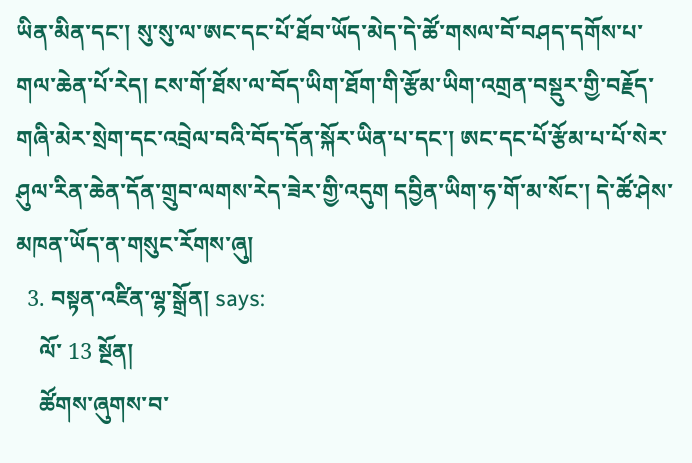ཡིན་མིན་དང་། སུ་སུ་ལ་ཨང་དང་པོ་ཐོབ་ཡོད་མེད་དེ་ཚོ་གསལ་བོ་བཤད་དགོས་པ་གལ་ཆེན་པོ་རེད། ངས་གོ་ཐོས་ལ་བོད་ཡིག་ཐོག་གི་རྩོམ་ཡིག་འགྲན་བསྡུར་གྱི་བརྗོད་གཞི་མེར་སྲེག་དང་འབྲེལ་བའི་བོད་དོན་སྐོར་ཡིན་པ་དང་། ཨང་དང་པོ་རྩོམ་པ་པོ་སེར་ཤུལ་རིན་ཆེན་དོན་གྲུབ་ལགས་རེད་ཟེར་གྱི་འདུག དབྱིན་ཡིག་ཧ་གོ་མ་སོང་། དེ་ཚོ་ཤེས་མཁན་ཡོད་ན་གསུང་རོགས་ཞུ།
  3. བསྟན་འཛིན་ལྷ་སྒྲོན། says:
    ལོ་ 13 སྔོན།
    ཚོགས་ཞུགས་བ་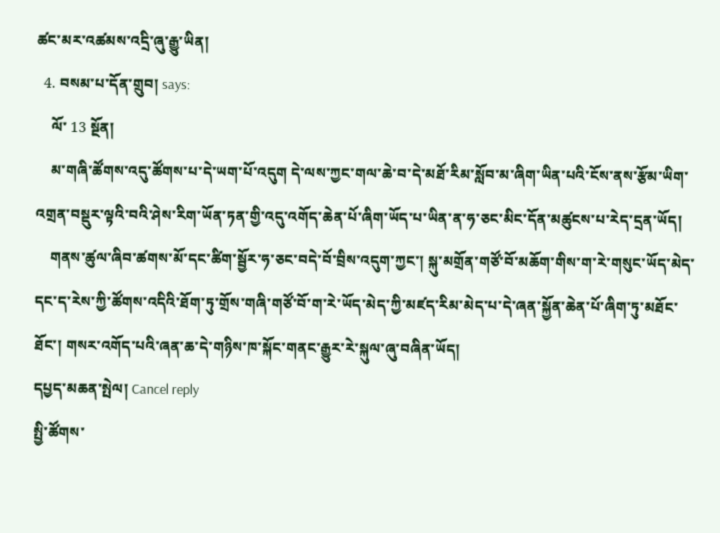ཚང་མར་འཚམས་འདྲི་ཞུ་རྒྱུ་ཡིན།
  4. བསམ་པ་དོན་གྲུབ། says:
    ལོ་ 13 སྔོན།
    མ་གཞི་ཚོགས་འདུ་ཚོགས་པ་དེ་ཡག་པོ་འདུག དེ་ལས་ཀྱང་གལ་ཆེ་བ་དེ་མཐོ་རིམ་སློབ་མ་ཞིག་ཡིན་པའི་ངོས་ནས་རྩོམ་ཡིག་འགྲན་བསྡུར་ལྟའི་བའི་ཤེས་རིག་ཡོན་ཏན་གྱི་འདུ་འགོད་ཆེན་པོ་ཞིག་ཡོད་པ་ཡིན་ན་ཧ་ཅང་མིང་དོན་མཚུངས་པ་རེད་དྲན་ཡོད།
    གནས་ཚུལ་ཞིབ་ཚགས་མོ་དང་ཚིག་སྦྱོར་ཧ་ཅང་བདེ་བོ་བྲིས་འདུག་ཀྱང་། སྐུ་མགྲོན་གཙོ་བོ་མཆོག་གིས་ག་རེ་གསུང་ཡོད་མེད་དང་ད་རེས་ཀྱི་ཚོགས་འདིའི་ཐོག་ཏུ་གྲོས་གཞི་གཙོ་བོ་ག་རེ་ཡོད་མེད་ཀྱི་མཛད་རིམ་མེད་པ་དེ་ཞན་སྐྱོན་ཆེན་པོ་ཞིག་ཏུ་མཐོང་ཐོང་། གསར་འགོད་པའི་ཞན་ཆ་དེ་གཉིས་ཁ་སྐོང་གནང་རྒྱུར་རེ་སྐུལ་ཞུ་བཞིན་ཡོད།
དཔྱད་མཆན་སྤེལ། Cancel reply
སྤྱི་ཚོགས་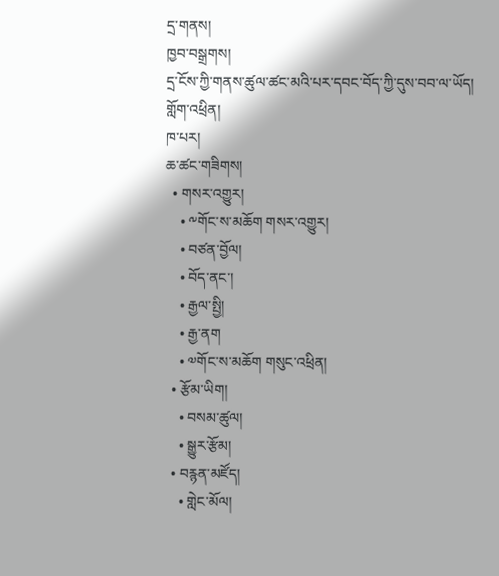དྲ་གནས།
ཁྱབ་བསྒྲགས།
དྲ་ངོས་ཀྱི་གནས་ཚུལ་ཚང་མའི་པར་དབང་བོད་ཀྱི་དུས་བབ་ལ་ཡོད།
གློག་འཕྲིན།
ཁ་པར།
ཆ་ཚང་གཟིགས།
  • གསར་འགྱུར།
    • ༸གོང་ས་མཆོག གསར་འགྱུར།
    • བཙན་བྱོལ།
    • བོད་ནང་།
    • རྒྱལ་སྤྱི།
    • རྒྱ་ནག
    • ༧གོང་ས་མཆོག གསུང་འཕྲིན།
  • རྩོམ་ཡིག།
    • བསམ་ཚུལ།
    • སྒྱུར་རྩོམ།
  • བརྙན་མཛོད།
    • གླེང་མོལ།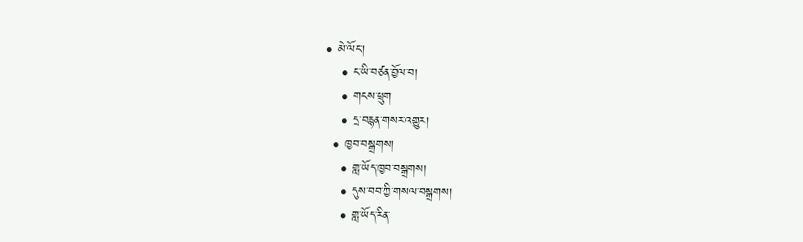• མེ་ལོང་།
    • ང་ཡི་བཙན་བྱོལ་བ།
    • གངས་ཕྲུག
    • དྲ་བརྙན་གསར་འགྱུར།
  • ཁྱབ་བསྒྲགས།
    • གླ་ཡོད་ཁྱབ་བསྒྲགས།
    • དུས་བབ་ཀྱི་གསལ་བསྒྲགས།
    • གླ་ཡོད་རིན་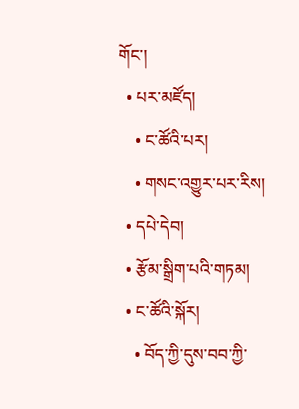གོང་།
  • པར་མཛོད།
    • ང་ཚོའི་པར།
    • གསང་འགྱུར་པར་རིས།
  • དཔེ་དེབ།
  • རྩོམ་སྒྲིག་པའི་གཏམ།
  • ང་ཚོའི་སྐོར།
    • བོད་ཀྱི་དུས་བབ་ཀྱི་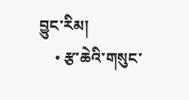བྱུང་རིམ།
    • རྩ་ཆེའི་གསུང་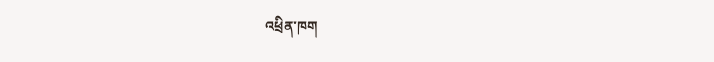འཕྲིན་ཁག